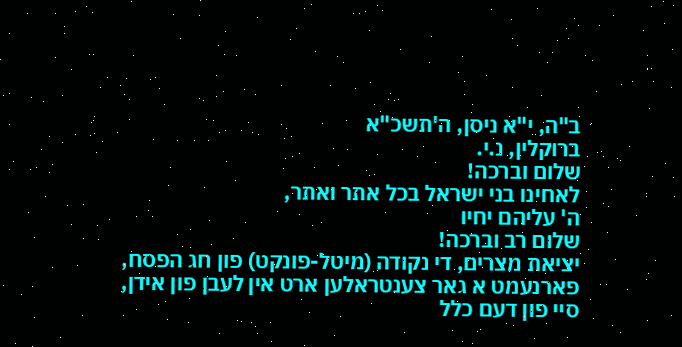ב"ה, י"א ניסן, ה'תשכ"א
ברוקלין, נ.י.
שלום וברכה!
לאחינו בני ישראל בכל אתר ואתר,
ה' עליהם יחיו
שלום רב וברכה!
יציאת מצרים, די נקודה (מיטל-פונקט) פון חג הפסח, פארנעמט א גאר צענטראלען ארט אין לעבן פון אידן, סיי פון דעם כלל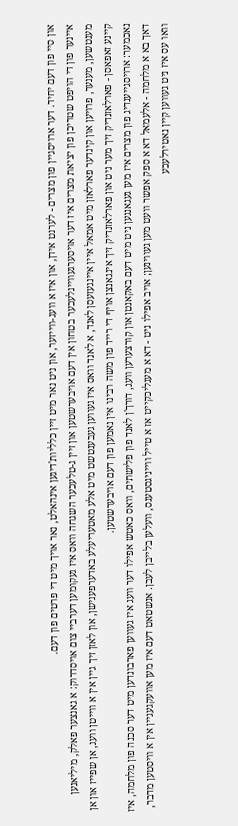און סיי פון דעם יחיד. דער ארויסגיין פון מצרים - לערנט אידן, און איז א וועג-ווייזער, און ניט נאר מיט זיין כלליות'דיגען אינהאלט, נאר אויך מיט די פרטים פון דעם.
איינער פון די הויפט שטריכן פון יציאת מצרים איז דער אויסערגעוויינלעכער בטחון אין דעם אויבערשטען און זיין ג-טלעכער השגחה וואס איז געקומען דערביי צום אויסדרוק: א גאנצער פאלק, מיליאנען מענטשען, מענער, פרויען און קינדער פארלאזן מיט אמאל איין איינגעזעסן לאנד, א לאנד וואס איז געווען געבענטשט מיט אלע מאטעריעלע באדערפענישן, און לאזן זיך גיין אין א ווייטן וועג, אן שפייז און אן קיינע זאפאסן - פארלאזנדיק זיך מער ניט און פארלאזנדיק זיך אינגאנצן אויף די רייד פון משה רבינו אין נאמען פון דעם אויבערשטען.
נאכמער: ארויסגייענדיג פון מצרים איז מען געגאנגען ניט מיט דעם באקאנטן און קורצערען וועג, דורך'ן לאנד פון פלישתים, וואס כאטש אפילו דער וועג איז געווען פארבונדען מיט דער סכנה פון מלחמה, איז דאך בא א מלחמה - אלעמאל דא א ספק אפשר וועט מען געווינען; אויב אפילו ניט - דא א מעגליכקייט אז א טייל ווייניגסטענס, וועלען בלייבן לעבן. אנשטאט דעם איז מען אוועקגעגיין אין א וויסטען מדבר, וואו עס איז ניט געווען קיין נאטירלעכע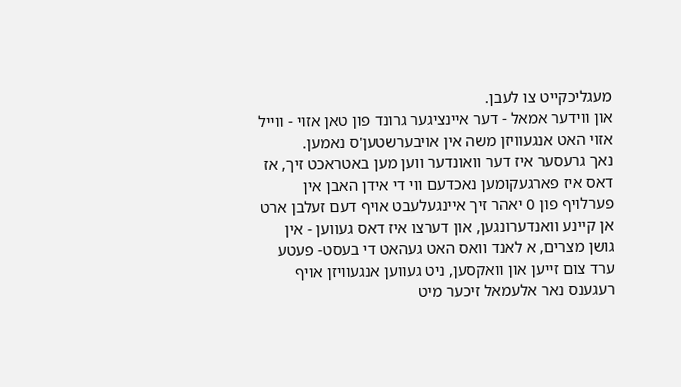מעגליכקייט צו לעבן.
און ווידער אמאל - דער איינציגער גרונד פון טאן אזוי - ווייל אזוי האט אנגעוויזן משה אין אויבערשטען'ס נאמען.
נאך גרעסער איז דער וואונדער ווען מען באטראכט זיך, אז דאס איז פארגעקומען נאכדעם ווי די אידן האבן אין פערלויף פון 0 יאהר זיך איינגעלעבט אויף דעם זעלבן ארט אן קיינע וואנדערונגען, און דערצו איז דאס געווען - אין גושן מצרים, א לאנד וואס האט געהאט די בעסט- פעטע ערד צום זייען און וואקסען, ניט געווען אנגעוויזן אויף רעגענס נאר אלעמאל זיכער מיט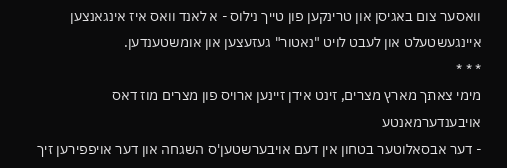וואסער צום באגיסן און טרינקען פון טייך נילוס - א לאנד וואס איז אינגאנצען איינגעשטעלט און לעבט לויט "נאטור" געזעצען און אומשטענדען.
* * *
מימי צאתך מארץ מצרים, זינט אידן זיינען ארויס פון מצרים מוז דאס אויבענדערמאנטע
- דער אבסאלוטער בטחון אין דעם אויבערשטען'ס השגחה און דער אויפפירען זיך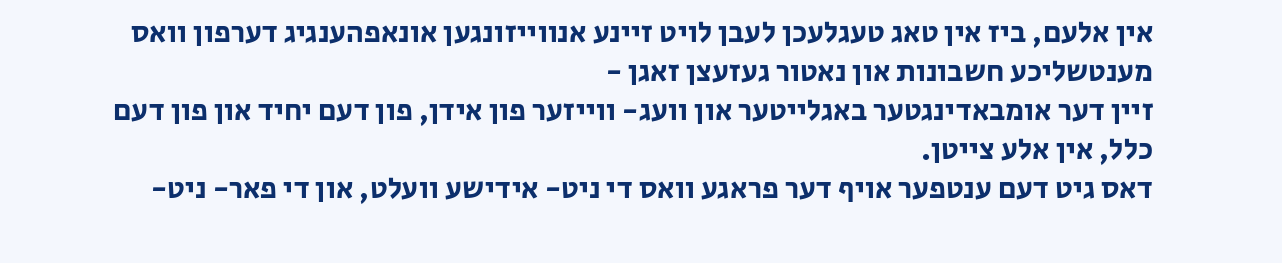אין אלעם, ביז אין טאג טעגלעכן לעבן לויט זיינע אנווייזונגען אונאפהענגיג דערפון וואס מענטשליכע חשבונות און נאטור געזעצן זאגן -
זיין דער אומבאדינגטער באגלייטער און וועג- ווייזער פון אידן, פון דעם יחיד און פון דעם כלל, אין אלע צייטן.
דאס גיט דעם ענטפער אויף דער פראגע וואס די ניט- אידישע וועלט, און די פאר- ניט-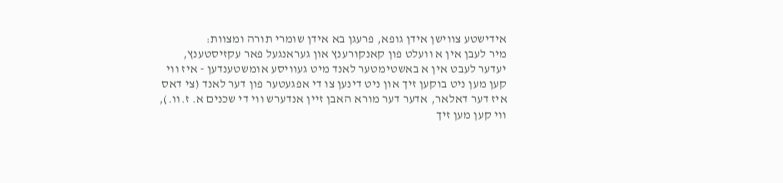אידישטע צווישן אידן גופא, פרעגן בא אידן שומרי תורה ומצוות:
מיר לעבן אין א וועלט פון קאנקורענץ און געראנגעל פאר עקזיסטענץ, יעדער לעבט אין א באשטימטער לאנד מיט געוויסע אומשטענדען - איז ווי קען מען ניט בוקען זיך און ניט דינען צו די אפגעטער פון דער לאנד (צי דאס איז דער דאלאר, אדער דער מורא האבן זיין אנדערש ווי די שכנים א. ז.וו.), ווי קען מען זיך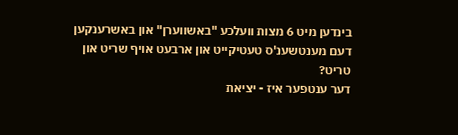בינדען מיט 6 מצות וועלכע "באשווערן" און באשרענקען דעם מענטשענ'ס טעטיקייט און ארבעט אויף שריט און טריט?
דער ענטפער איז - יציאת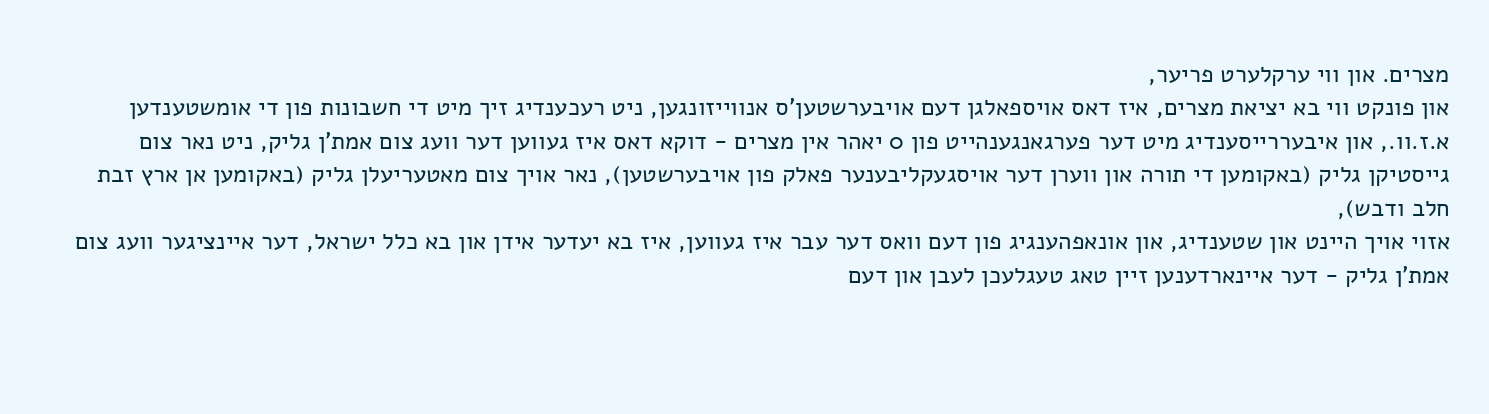מצרים. און ווי ערקלערט פריער,
און פונקט ווי בא יציאת מצרים, איז דאס אויספאלגן דעם אויבערשטען'ס אנווייזונגען, ניט רעכענדיג זיך מיט די חשבונות פון די אומשטענדען א.ז.וו., און איבעררייסענדיג מיט דער פערגאנגענהייט פון 0 יאהר אין מצרים - דוקא דאס איז געווען דער וועג צום אמת'ן גליק, ניט נאר צום גייסטיקן גליק (באקומען די תורה און ווערן דער אויסגעקליבענער פאלק פון אויבערשטען), נאר אויך צום מאטעריעלן גליק (באקומען אן ארץ זבת חלב ודבש),
אזוי אויך היינט און שטענדיג, און אונאפהענגיג פון דעם וואס דער עבר איז געווען, איז בא יעדער אידן און בא כלל ישראל, דער איינציגער וועג צום אמת'ן גליק - דער איינארדענען זיין טאג טעגלעכן לעבן און דעם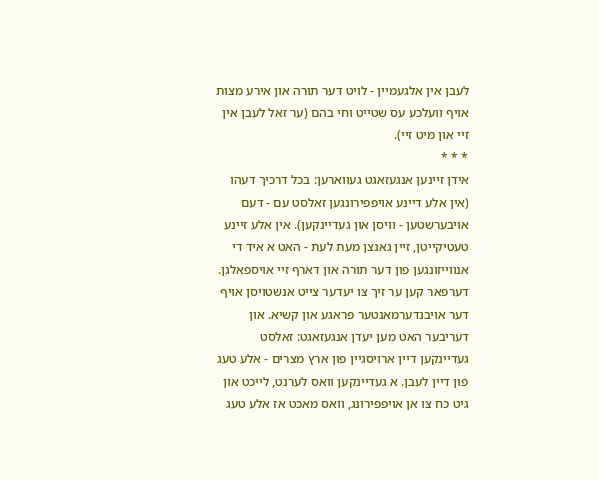לעבן אין אלגעמיין - לויט דער תורה און אירע מצות אויף וועלכע עס שטייט וחי בהם (ער זאל לעבן אין זיי און מיט זיי).
* * *
אידן זיינען אנגעזאגט געווארען: בכל דרכיך דעהו (אין אלע דיינע אויפפירונגען זאלסט עם - דעם אויבערשטען - וויסן און געדיינקען). אין אלע זיינע טעטיקייטן, זיין גאנצן מעת לעת - האט א איד די אנווייזונגען פון דער תורה און דארף זיי אויספאלגן.
דערפאר קען ער זיך צו יעדער צייט אנשטויסן אויף דער אויבנדערמאנטער פראגע און קשיא. און דעריבער האט מען יעדן אנגעזאגט: זאלסט געדיינקען דיין ארויסגיין פון ארץ מצרים - אלע טעג פון דיין לעבן. א געדיינקען וואס לערנט, לייכט און גיט כח צו אן אויפפירונג, וואס מאכט אז אלע טעג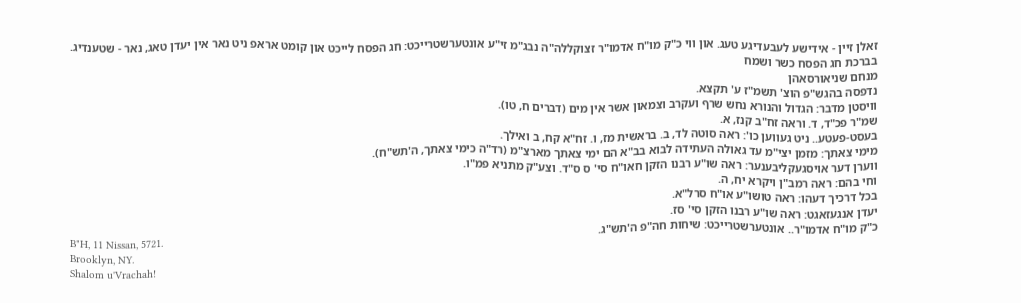זאלן זיין - אידישע לעבעדיגע טעג. און ווי כ"ק מו"ח אדמו"ר זצוקללה"ה נבג"מ זי"ע אונטערשטרייכט: חג הפסח לייכט און קומט אראפ ניט נאר אין יעדן טאג, נאר - שטענדיג.
בברכת חג הפסח כשר ושמח
מנחם שניאורסאהן
נדפסה בהגש"פ הוצ' תשמ"ז ע' תקצא.
וויסטן מדבר: הגדול והנורא נחש שרף ועקרב וצמאון אשר אין מים (דברים ח, טו).
שמ"ר פכ"ד, ד. וראה זח"ב קנז, א.
בעסט-פעטע.. ניט געווען כו': ראה סוטה לד, ב. בראשית מז, ו. זח"א קח, ב ואילך.
מימי צאתך: מזמן יצי"מ עד גאולה העתידה לבוא בב"א הם ימי צאתך מארצ"מ (רד"ה כימי צאתך, ה'תש"ח).
ווערן דער אויסגעקליבענער: ראה שו"ע רבנו הזקן חאו"ח סי' ס ס"ד. וצע"ק מתניא פמ"ו.
וחי בהם: ראה רמב"ן ויקרא יח, ה.
בכל דרכיך דעהו: ראה טושו"ע או"ח סרל"א.
יעדן אנגעזאגט: ראה שו"ע רבנו הזקן סי' סז.
כ"ק מו"ח אדמו"ר.. אונטערשטרייכט: שיחות חה"פ ה'תש"ג.
B"H, 11 Nissan, 5721.
Brooklyn, NY.
Shalom u'Vrachah!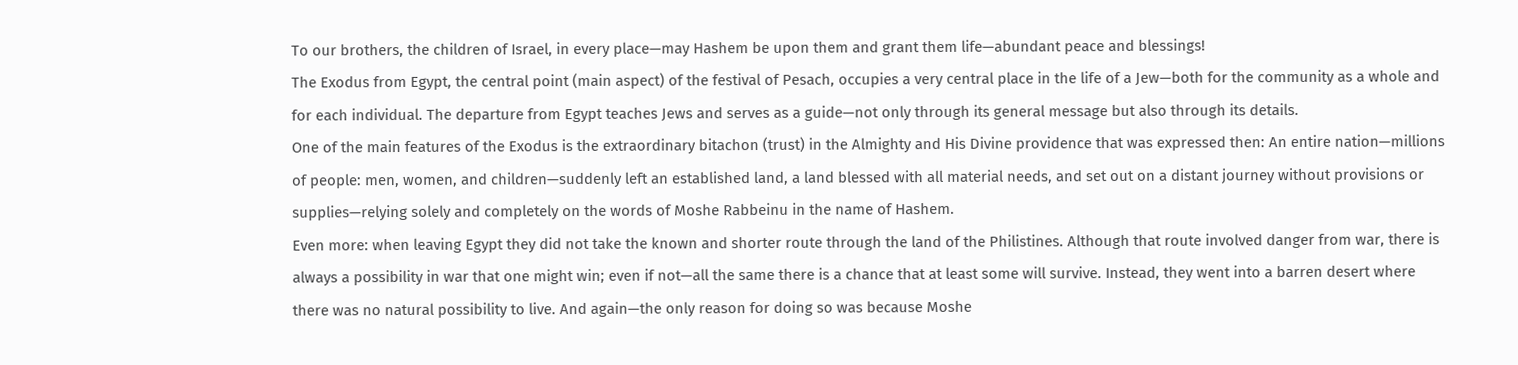To our brothers, the children of Israel, in every place—may Hashem be upon them and grant them life—abundant peace and blessings!
The Exodus from Egypt, the central point (main aspect) of the festival of Pesach, occupies a very central place in the life of a Jew—both for the community as a whole and for each individual. The departure from Egypt teaches Jews and serves as a guide—not only through its general message but also through its details.
One of the main features of the Exodus is the extraordinary bitachon (trust) in the Almighty and His Divine providence that was expressed then: An entire nation—millions of people: men, women, and children—suddenly left an established land, a land blessed with all material needs, and set out on a distant journey without provisions or supplies—relying solely and completely on the words of Moshe Rabbeinu in the name of Hashem.
Even more: when leaving Egypt they did not take the known and shorter route through the land of the Philistines. Although that route involved danger from war, there is always a possibility in war that one might win; even if not—all the same there is a chance that at least some will survive. Instead, they went into a barren desert where there was no natural possibility to live. And again—the only reason for doing so was because Moshe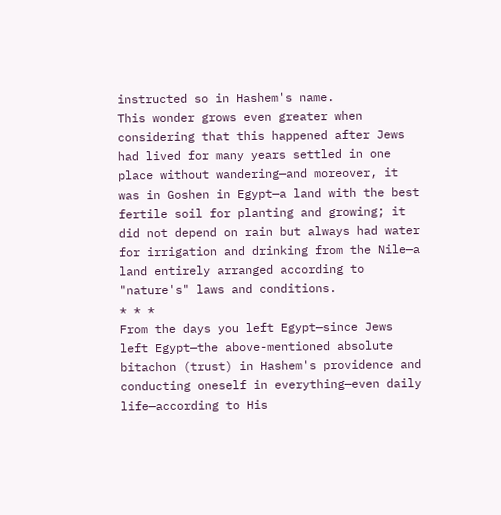instructed so in Hashem's name.
This wonder grows even greater when considering that this happened after Jews had lived for many years settled in one place without wandering—and moreover, it was in Goshen in Egypt—a land with the best fertile soil for planting and growing; it did not depend on rain but always had water for irrigation and drinking from the Nile—a land entirely arranged according to "nature's" laws and conditions.
* * *
From the days you left Egypt—since Jews left Egypt—the above-mentioned absolute bitachon (trust) in Hashem's providence and conducting oneself in everything—even daily life—according to His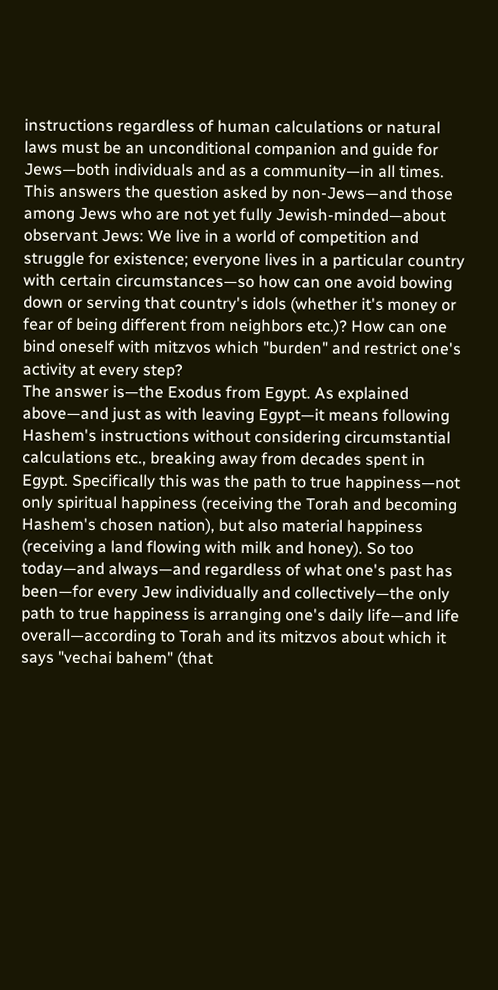instructions regardless of human calculations or natural laws must be an unconditional companion and guide for Jews—both individuals and as a community—in all times.
This answers the question asked by non-Jews—and those among Jews who are not yet fully Jewish-minded—about observant Jews: We live in a world of competition and struggle for existence; everyone lives in a particular country with certain circumstances—so how can one avoid bowing down or serving that country's idols (whether it's money or fear of being different from neighbors etc.)? How can one bind oneself with mitzvos which "burden" and restrict one's activity at every step?
The answer is—the Exodus from Egypt. As explained above—and just as with leaving Egypt—it means following Hashem's instructions without considering circumstantial calculations etc., breaking away from decades spent in Egypt. Specifically this was the path to true happiness—not only spiritual happiness (receiving the Torah and becoming Hashem's chosen nation), but also material happiness (receiving a land flowing with milk and honey). So too today—and always—and regardless of what one's past has been—for every Jew individually and collectively—the only path to true happiness is arranging one's daily life—and life overall—according to Torah and its mitzvos about which it says "vechai bahem" (that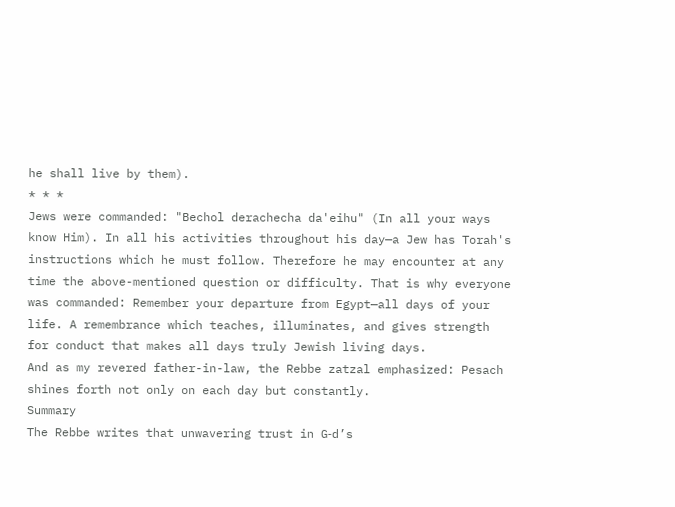he shall live by them).
* * *
Jews were commanded: "Bechol derachecha da'eihu" (In all your ways know Him). In all his activities throughout his day—a Jew has Torah's instructions which he must follow. Therefore he may encounter at any time the above-mentioned question or difficulty. That is why everyone was commanded: Remember your departure from Egypt—all days of your life. A remembrance which teaches, illuminates, and gives strength for conduct that makes all days truly Jewish living days.
And as my revered father-in-law, the Rebbe zatzal emphasized: Pesach shines forth not only on each day but constantly.
Summary
The Rebbe writes that unwavering trust in G‑d’s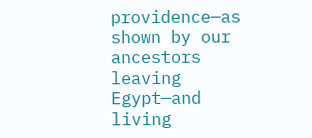providence—as shown by our ancestors leaving Egypt—and living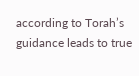according to Torah’s guidance leads to true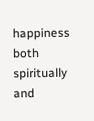happiness both spiritually and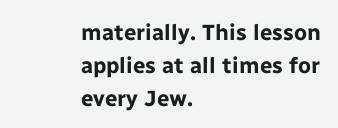materially. This lesson applies at all times for every Jew.